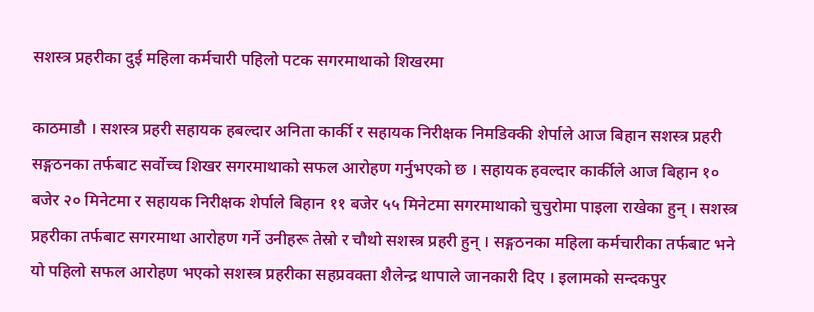सशस्त्र प्रहरीका दुई महिला कर्मचारी पहिलो पटक सगरमाथाको शिखरमा

काठमाडौ । सशस्त्र प्रहरी सहायक हबल्दार अनिता कार्की र सहायक निरीक्षक निमडिक्की शेर्पाले आज बिहान सशस्त्र प्रहरी सङ्गठनका तर्फबाट सर्वोच्च शिखर सगरमाथाको सफल आरोहण गर्नुभएको छ । सहायक हवल्दार कार्कीले आज बिहान १० बजेर २० मिनेटमा र सहायक निरीक्षक शेर्पाले बिहान ११ बजेर ५५ मिनेटमा सगरमाथाको चुचुरोमा पाइला राखेका हुन् । सशस्त्र प्रहरीका तर्फबाट सगरमाथा आरोहण गर्ने उनीहरू तेस्रो र चौथो सशस्त्र प्रहरी हुन् । सङ्गठनका महिला कर्मचारीका तर्फबाट भने यो पहिलो सफल आरोहण भएको सशस्त्र प्रहरीका सहप्रवक्ता शैलेन्द्र थापाले जानकारी दिए । इलामको सन्दकपुर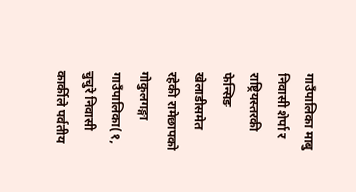गाउँपालिका माबु निवासी शेर्पा र राष्ट्रियस्तरकी फेन्सिङ खेलाडीसमेत रहेकी रामेछापको गोकुलगङ्गा गाउँपालिका(१, चुचुरे निवासी कार्कीले पर्वतीय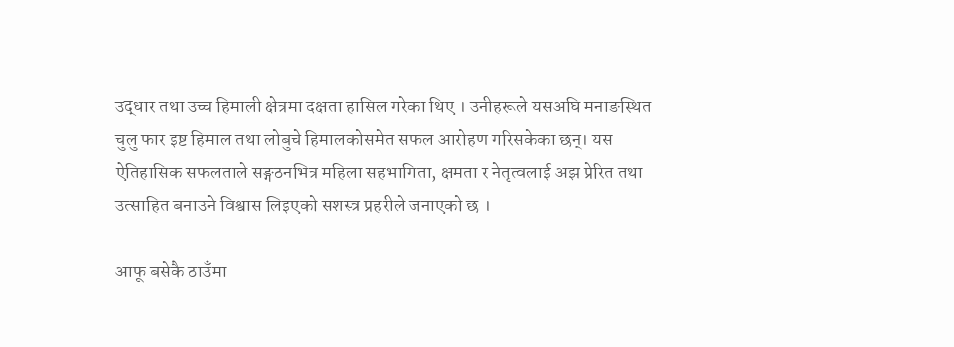उद्धार तथा उच्च हिमाली क्षेत्रमा दक्षता हासिल गरेका थिए । उनीहरूले यसअघि मनाङस्थित चुलु फार इष्ट हिमाल तथा लोबुचे हिमालकोसमेत सफल आरोहण गरिसकेका छन्। यस ऐतिहासिक सफलताले सङ्गठनभित्र महिला सहभागिता, क्षमता र नेतृत्वलाई अझ प्रेरित तथा उत्साहित बनाउने विश्वास लिइएको सशस्त्र प्रहरीले जनाएको छ ।

आफू बसेकै ठाउँमा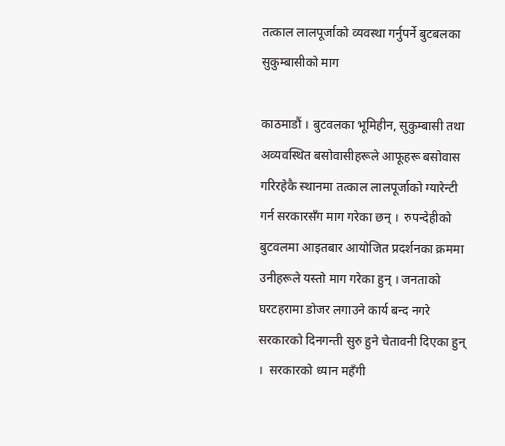तत्काल लालपूर्जाको व्यवस्था गर्नुपर्ने बुटबलका सुकुम्बासीको माग

काठमाडौं । बुटवलका भूमिहीन, सुकुम्बासी तथा अव्यवस्थित बसोवासीहरूले आफूहरू बसोवास गरिरहेकै स्थानमा तत्काल लालपूर्जाको ग्यारेन्टी गर्न सरकारसँग माग गरेका छन् ।  रुपन्देहीको बुटवलमा आइतबार आयोजित प्रदर्शनका क्रममा उनीहरूले यस्तो माग गरेका हुन् । जनताको घरटहरामा डोजर लगाउने कार्य बन्द नगरे सरकारको दिनगन्ती सुरु हुने चेतावनी दिएका हुन् ।  सरकारको ध्यान महँगी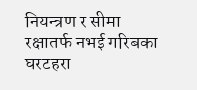नियन्त्रण र सीमा रक्षातर्फ नभई गरिबका घरटहरा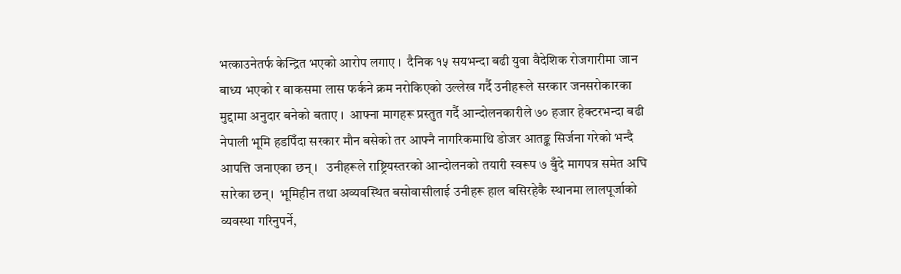भत्काउनेतर्फ केन्द्रित भएको आरोप लगाए ।  दैनिक १५ सयभन्दा बढी युवा वैदेशिक रोजगारीमा जान बाध्य भएको र बाकसमा लास फर्कने क्रम नरोकिएको उल्लेख गर्दै उनीहरूले सरकार जनसरोकारका मुद्दामा अनुदार बनेको बताए ।  आफ्ना मागहरू प्रस्तुत गर्दै आन्दोलनकारीले ७० हजार हेक्टरभन्दा बढी नेपाली भूमि हडपिँदा सरकार मौन बसेको तर आफ्नै नागरिकमाथि डोजर आतङ्क सिर्जना गरेको भन्दै आपत्ति जनाएका छन् ।   उनीहरूले राष्ट्रियस्तरको आन्दोलनको तयारी स्वरूप ७ बुँदे मागपत्र समेत अघि सारेका छन्।  भूमिहीन तथा अव्यवस्थित बसोवासीलाई उनीहरू हाल बसिरहेकै स्थानमा लालपूर्जाको व्यवस्था गरिनुपर्ने,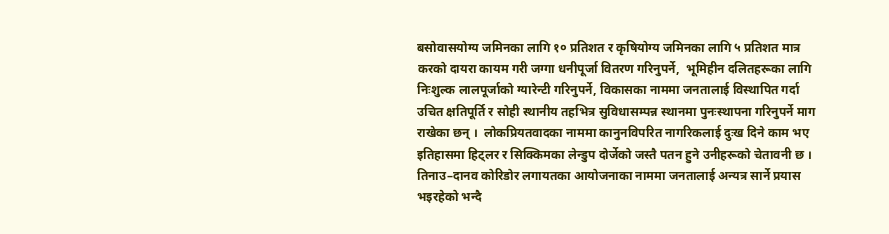बसोवासयोग्य जमिनका लागि १० प्रतिशत र कृषियोग्य जमिनका लागि ५ प्रतिशत मात्र करको दायरा कायम गरी जग्गा धनीपूर्जा वितरण गरिनुपर्ने,  भूमिहीन दलितहरूका लागि निःशुल्क लालपूर्जाको ग्यारेन्टी गरिनुपर्ने, विकासका नाममा जनतालाई विस्थापित गर्दा उचित क्षतिपूर्ति र सोही स्थानीय तहभित्र सुविधासम्पन्न स्थानमा पुनःस्थापना गरिनुपर्ने माग राखेका छन् ।  लोकप्रियतवादका नाममा कानुनविपरित नागरिकलाई दुःख दिने काम भए इतिहासमा हिट्लर र सिक्किमका लेन्डुप दोर्जेको जस्तै पतन हुने उनीहरूको चेतावनी छ ।  तिनाउ–दानव कोरिडोर लगायतका आयोजनाका नाममा जनतालाई अन्यत्र सार्ने प्रयास भइरहेको भन्दै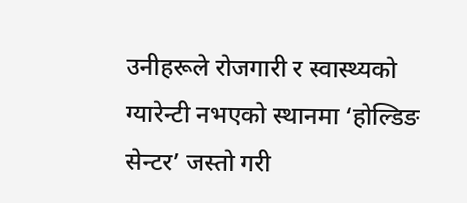उनीहरूले रोजगारी र स्वास्थ्यको ग्यारेन्टी नभएको स्थानमा ‘होल्डिङ सेन्टर’ जस्तो गरी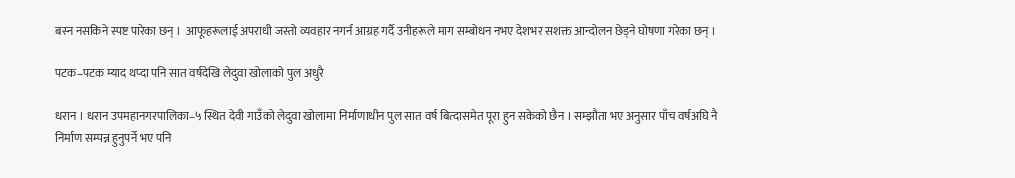बस्न नसकिने स्पष्ट पारेका छन् ।  आफूहरूलाई अपराधी जस्तो व्यवहार नगर्न आग्रह गर्दै उनीहरूले माग सम्बोधन नभए देशभर सशक्त आन्दोलन छेड्ने घोषणा गरेका छन् ।

पटक–पटक म्याद थप्दा पनि सात वर्षदेखि लेदुवा खोलाको पुल अधुरै

धरान । धरान उपमहानगरपालिका–५ स्थित देवी गाउँको लेदुवा खोलामा निर्माणाधीन पुल सात वर्ष बित्दासमेत पूरा हुन सकेको छैन । सम्झौता भए अनुसार पाँच वर्षअघि नै निर्माण सम्पन्न हुनुपर्ने भए पनि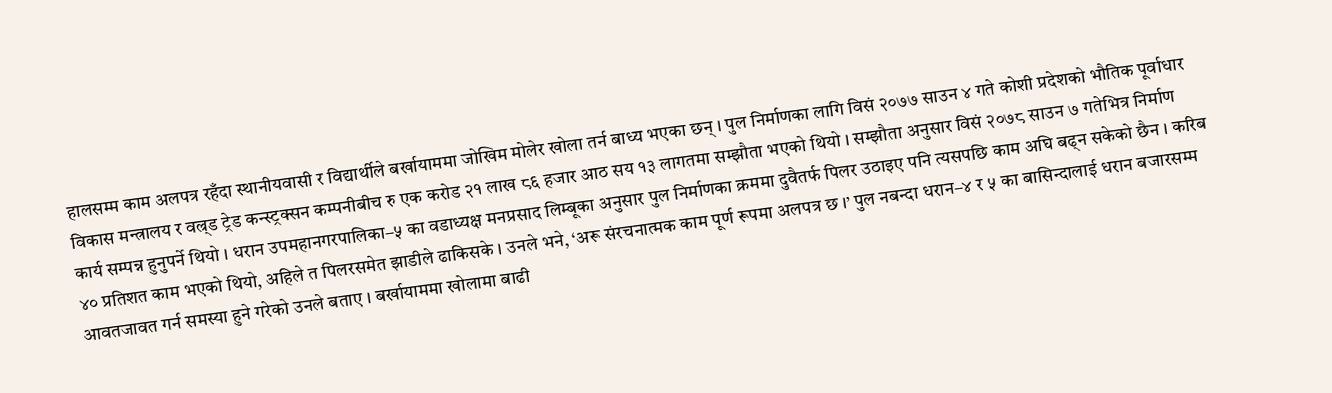हालसम्म काम अलपत्र रहँदा स्थानीयवासी र विद्यार्थीले बर्खायाममा जोखिम मोलेर खोला तर्न बाध्य भएका छन् । पुल निर्माणका लागि विसं २०७७ साउन ४ गते कोशी प्रदेशको भौतिक पूर्वाधार विकास मन्त्रालय र वल्र्ड ट्रेड कन्स्ट्रक्सन कम्पनीबीच रु एक करोड २१ लाख ८६ हजार आठ सय १३ लागतमा सम्झौता भएको थियो । सम्झौता अनुसार विसं २०७८ साउन ७ गतेभित्र निर्माण कार्य सम्पन्न हुनुपर्ने थियो । धरान उपमहानगरपालिका–५ का वडाध्यक्ष मनप्रसाद लिम्बूका अनुसार पुल निर्माणका क्रममा दुवैतर्फ पिलर उठाइए पनि त्यसपछि काम अघि बढ्न सकेको छैन । करिब ४० प्रतिशत काम भएको थियो, अहिले त पिलरसमेत झाडीले ढाकिसके । उनले भने, ‘अरू संरचनात्मक काम पूर्ण रूपमा अलपत्र छ ।’ पुल नबन्दा धरान–४ र ५ का बासिन्दालाई धरान बजारसम्म आवतजावत गर्न समस्या हुने गरेको उनले बताए । बर्खायाममा खोलामा बाढी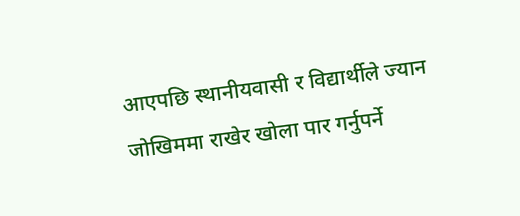आएपछि स्थानीयवासी र विद्यार्थीले ज्यान जोखिममा राखेर खोला पार गर्नुपर्ने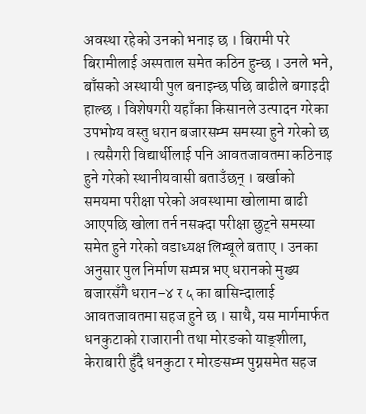अवस्था रहेको उनको भनाइ छ । बिरामी परे बिरामीलाई अस्पताल समेत कठिन हुन्छ । उनले भने, बाँसको अस्थायी पुल बनाइन्छ पछि बाढीले बगाइदी हाल्छ । विशेषगरी यहाँका किसानले उत्पादन गरेका उपभोग्य वस्तु धरान बजारसम्म समस्या हुने गरेको छ । त्यसैगरी विद्यार्थीलाई पनि आवतजावतमा कठिनाइ हुने गरेको स्थानीयवासी बताउँछन् । बर्खाको समयमा परीक्षा परेको अवस्थामा खोलामा बाढी आएपछि खोला तर्न नसक्दा परीक्षा छुट्ने समस्या समेत हुने गरेको वडाध्यक्ष लिम्बूले बताए । उनका अनुसार पुल निर्माण सम्पन्न भए धरानको मुख्य बजारसँगै धरान–४ र ५ का बासिन्दालाई आवतजावतमा सहज हुने छ । साथै, यस मार्गमार्फत धनकुटाको राजारानी तथा मोरङको याङ्शीला, केराबारी हुँदै धनकुटा र मोरङसम्म पुग्नसमेत सहज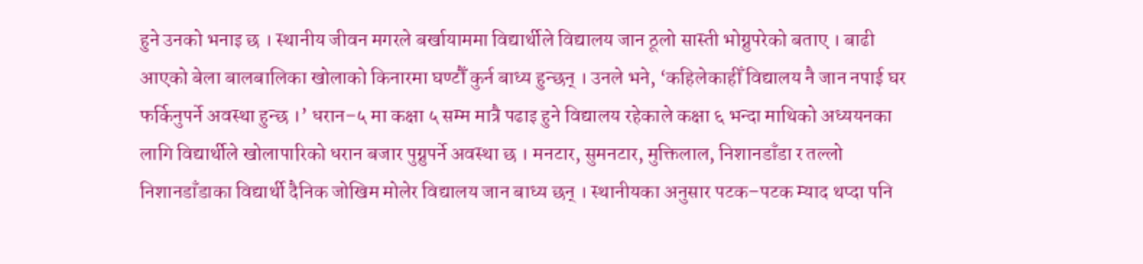हुने उनको भनाइ छ । स्थानीय जीवन मगरले बर्खायाममा विद्यार्थीले विद्यालय जान ठूलो सास्ती भोग्नुपरेको बताए । बाढी आएको बेला बालबालिका खोलाको किनारमा घण्टौँ कुर्न बाध्य हुन्छन् । उनले भने, ‘कहिलेकाहीँ विद्यालय नै जान नपाई घर फर्किनुपर्ने अवस्था हुन्छ ।’ धरान–५ मा कक्षा ५ सम्म मात्रै पढाइ हुने विद्यालय रहेकाले कक्षा ६ भन्दा माथिको अध्ययनका लागि विद्यार्थीले खोलापारिको धरान बजार पुग्नुपर्ने अवस्था छ । मनटार, सुमनटार, मुक्तिलाल, निशानडाँडा र तल्लो निशानडाँडाका विद्यार्थी दैनिक जोखिम मोलेर विद्यालय जान बाध्य छन् । स्थानीयका अनुसार पटक–पटक म्याद थप्दा पनि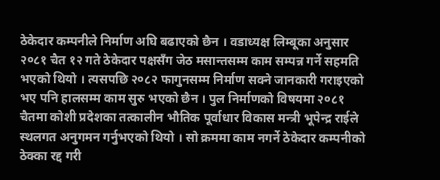ठेकेदार कम्पनीले निर्माण अघि बढाएको छैन । वडाध्यक्ष लिम्बूका अनुसार २०८१ चैत १२ गते ठेकेदार पक्षसँग जेठ मसान्तसम्म काम सम्पन्न गर्ने सहमति भएको थियो । त्यसपछि २०८२ फागुनसम्म निर्माण सक्ने जानकारी गराइएको भए पनि हालसम्म काम सुरु भएको छैन । पुल निर्माणको विषयमा २०८१ चैतमा कोशी प्रदेशका तत्कालीन भौतिक पूर्वाधार विकास मन्त्री भूपेन्द्र राईले स्थलगत अनुगमन गर्नुभएको थियो । सो क्रममा काम नगर्ने ठेकेदार कम्पनीको ठेक्का रद्द गरी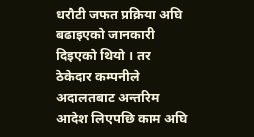धरौटी जफत प्रक्रिया अघि बढाइएको जानकारी दिइएको थियो । तर ठेकेदार कम्पनीले अदालतबाट अन्तरिम आदेश लिएपछि काम अघि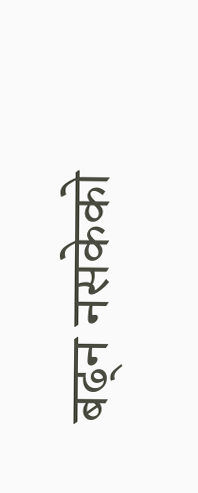बढ्न नसकेको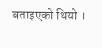बताइएको थियो ।